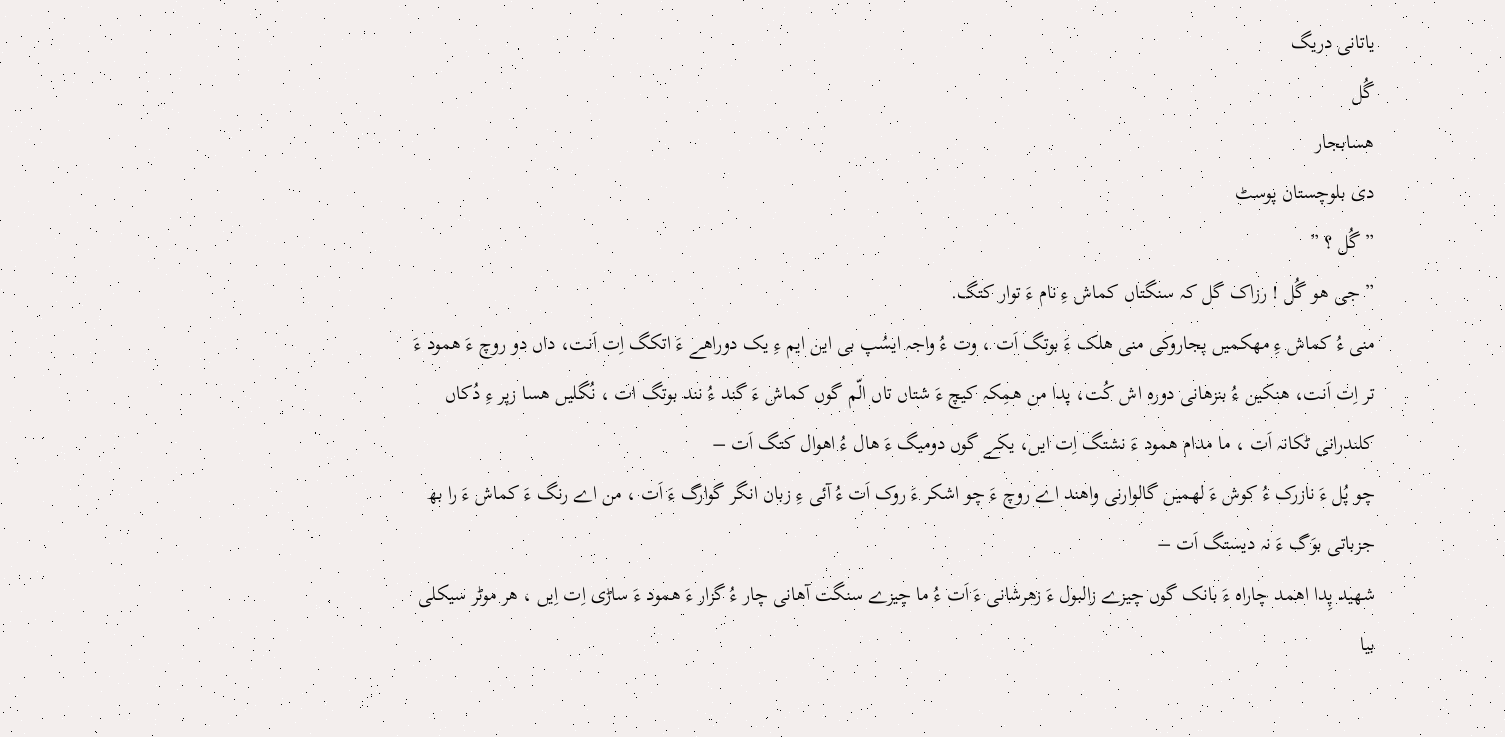یاتانی دریگ
گُل
هسابجار
دی بلوچستان پوسٹ
” گُل ؟ ”
” جی هو گُل ! رزاک گل کہ سنگتاں کماش ءِ نام ءَ توار کتگ.
منی ءُ کماش ءِ مهکمیں پجاروکی منی هلک ءَ بوتگ اَت ، وت ءُ واجہ ایسُپ بی این ایم ءِ یک دوراھے ءَ اتکگ اِت اَنت، داں دو روچ ءَ همود ءَ تر اِت اَنت، هنکین ءُ بنزھانی دوره اش کُت، پدا من همِکہ کیچ ءَ شتاں تاں الّم گوں کماش ءَ گند ءُ نند بوتگ ات ، نُگلیں ھسا زپر ءِ دُکاں کلندرانی ٹکانہ اَت ، ما مدام همود ءَ نشتگ اِت ایں، یکے گوں دومیگ ءَ هال ءُ اهوال کتگ اَت –
چو پُل ءَ نازرک ءُ کوش ءَ لهمیں گالوارنی واهند اے روچ ءَ چو اشکر ءَ روک اَت ءُ آئی ءِ زبان انگر گوارگ ءَ اَت ، من اے رنگ ءَ کماش ءَ را بھ جزباتی بوَگ ءَ نہ دیستگ اَت –
شهید پِدا اھمد چاراه ءَ بانک گوں چیزے زالبول ءَ زهرشانی ءَ اَت ءُ ما چیزے سنگت آهانی چار ءُ گزار ءَ همود ءَ ساڑی اِت اِیں ، ھر موٹر سیکلی بیا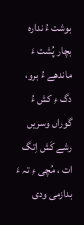بوشت ءُ نداره بچار پُشت ءَ ماندهے ءُ برو، دگ ءِ کش ءُ گوراں وسریں رشے کَش اِتگ ات ، مُچی ءِ تہ ءَ بدازمی ودی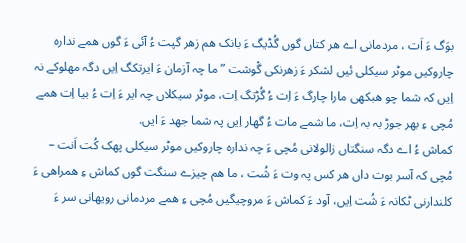بوَگ ءَ اَت ، مردمانی اے ھر کتاں گوں گُڈیگ ءَ بانک هم زهر گپت ءُ آئی ءَ گوں همے نداره چاروکیں موٹر سیکلی ئیں لشکر ءَ زهرنکی گْوشت ” ما چہ آزمان ءَ ایرتکگ اِیں دگہ مهلوکے نہ اِیں کہ شما چو هبکھی مارا چارگ ءَ اِت ءُ گُڑتگ اِت، موٹر سیکلاں چہ ایر ءَ اِت ءُ بیا اِت همے مُچی ءِ بهر جوڑ بہ بہ اِت، ما شمے مات ءُ گهار اِیں پہ شما جهد ءَ ایں.
کماش ءُ اے دگہ سنگتاں زالولانی مُچی ءَ چہ نداره چاروکیں موٹر سیکلی پھک کُت اَنت –
مُچی کہ آسر بوت داں ھر کس پہ وت ءَ شُت ، ما هم چیزے سنگت گوں کماش ءِ همراھی ءَ کلندارنی ٹکانہ ءَ شُت اِیں، آود ءَ کماش ءَ مروچیگیں مُچی ءِ همے مردمانی رویھانی سر ءَ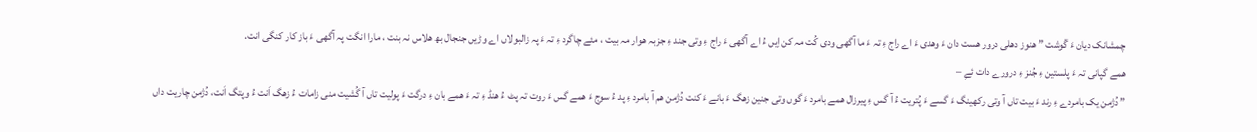چمشانک دیان ءَ گْوشت ” هنوز دھلی درور هست دان ءَ وهدی ءَ اے راج ءِ تہ ءَ ما آگهی ودی کُت مہ کن اِیں ءُ اے آگهی ءَ راج ءِ وتی جند ءِ جزبہ هوار مہ بیت ، مئے چاگرد ءِ تہ ءَ پہ زالبولاں اے وڑیں جنجال بھ هلاس نہ بنت ، مارا انگت پہ آگھی ءَ باز کار کنگی انت.
همے گپانی تہ ءَ پلستین ءِ جُنز ءِ درورے دات ئےِ –
” دُژمن یک بامردے ءِ رند ءَ بیت تاں آ وتی رکهینگ ءَ گسے ءَ پُتریت ءُ آ گس ءِ پیرزال همے بامرد ءَ گوں وتی جنین زهگ ءَ بانے ءَ کنت دُژمن هم آ بامرد ءِ پد ءُ سوج ءَ همے گس ءَ روت تہ پٹ ءُ هنڈ ءِ تہ ءَ همے بان ءِ درگت ءَ پولیت تاں آ گُشیت منی زامات ءُ زهگ اَنت ءُ وپتگ اَنت، دُژمن چاریت داں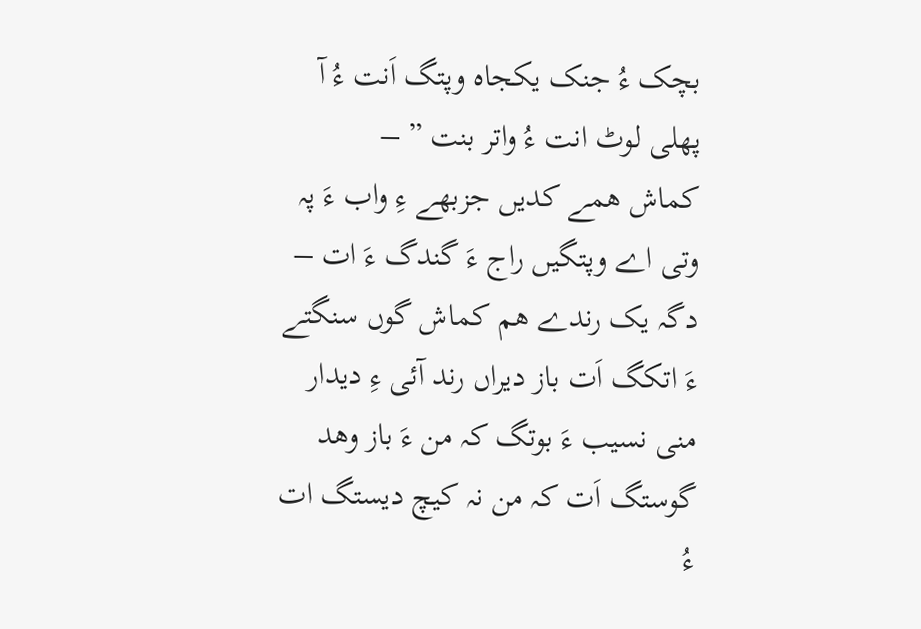بچک ءُ جنک یکجاہ وپتگ اَنت ءُ آ پهلی لوٹ انت ءُ واتر بنت ” –
کماش همے کدیں جزبھے ءِ واب ءَ پہ وتی اے وپتگیں راج ءَ گندگ ءَ ات –
دگہ یک رندے هم کماش گوں سنگتے ءَ اتکگ اَت باز دیراں رند آئی ءِ دیدار منی نسیب ءَ بوتگ کہ من ءَ باز وهد گوستگ اَت کہ من نہ کیچ دیستگ ات ءُ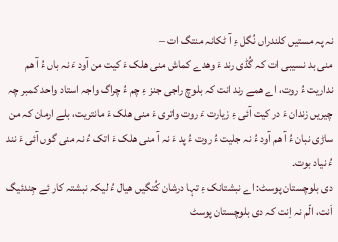نہ پہ مستیں کلندراں نُگل ءِ آ ٹکانہ منتگ ات –
منی بد نسیبی ات کہ گُڈی رند ءَ وهدے کماش منی هلک ءَ کیت من آود ءَ نہ باں ءُ آ هم نداریت ءُ روت، اے همے رند انت کہ بلوچ راجی جنز ءِ چم ءُ چراگ واجہ استاد واحد کمبر چہ چیریں زندان ءَ در کیت آئی ءِ زیارت ءَ روت واتری ءَ منی هلک ءَ مانتریت، بلے ارمان کہ من ساڑی نبان ءُ آ هم آود ءُ نہ جلیت ءُ روت ءُ پد ءَ نہ آ منی هلک ءَ اتک ءُ نہ منی گوں آئی ءَ نند ءُ نیاد بوت۔
دی بلوچستان پوسٹ: اے نبشتانک ءِ تہا درشان کُتگیں ھیال ءُ لیکہ نبشتہ کار ئے جِندئیگ اَنت، الّم نہ اِنت کہ دی بلوچستان پوسٹ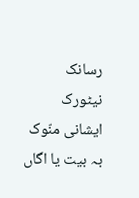رسانک نیٹورک ایشانی منّوک بہ بیت یا اگاں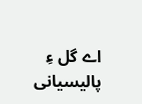اے گل ءِ پالیسیانی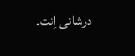درشانی اِنت۔